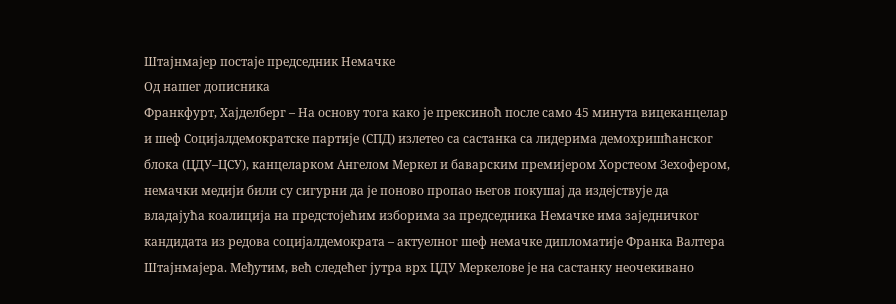Штајнмајер постаје председник Немачке
Од нашег дописника
Франкфурт, Хајделберг – На основу тога како је прексиноћ после само 45 минута вицеканцелар и шеф Социјалдемократске партије (СПД) излетео са састанка са лидерима демохришћанског блока (ЦДУ–ЦСУ), канцеларком Ангелом Меркел и баварским премијером Хорстеом Зехофером, немачки медији били су сигурни да је поново пропао његов покушај да издејствује да владајућа коалиција на предстојећим изборима за председника Немачке има заједничког кандидата из редова социјалдемократа – актуелног шеф немачке дипломатије Франка Валтера Штајнмајера. Међутим, већ следећег јутра врх ЦДУ Меркелове је на састанку неочекивано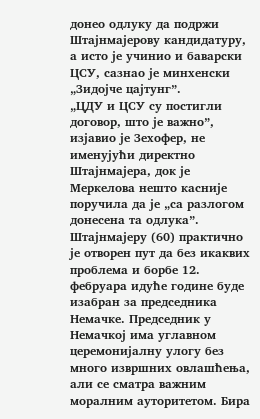донео одлуку да подржи Штајнмајерову кандидатуру, а исто је учинио и баварски ЦСУ, сазнао је минхенски „Зидојче цајтунг”.
„ЦДУ и ЦСУ су постигли договор, што је важно”, изјавио је Зехофер, не именујући директно Штајнмајера, док је Меркелова нешто касније поручила да је „са разлогом донесена та одлука”.
Штајнмајеру (60) практично је отворен пут да без икаквих проблема и борбе 12. фебруара идуће године буде изабран за председника Немачке. Председник у Немачкој има углавном церемонијалну улогу без много извршних овлашћења, али се сматра важним моралним ауторитетом. Бира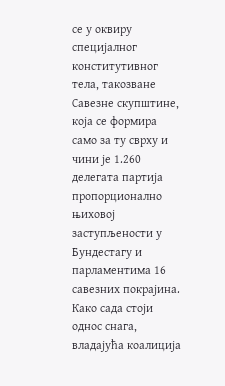се у оквиру специјалног конститутивног тела, такозване Савезне скупштине, која се формира само за ту сврху и чини је 1.260 делегата партија пропорционално њиховој заступљености у Бундестагу и парламентима 16 савезних покрајина. Како сада стоји однос снага, владајућа коалиција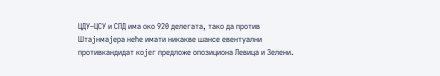ЦДУ–ЦСУ и СПД има око 920 делегата, тако да против Штајнмајера неће имати никакве шансе евентуални противкандидат којег предложе опозициона Левица и Зелени.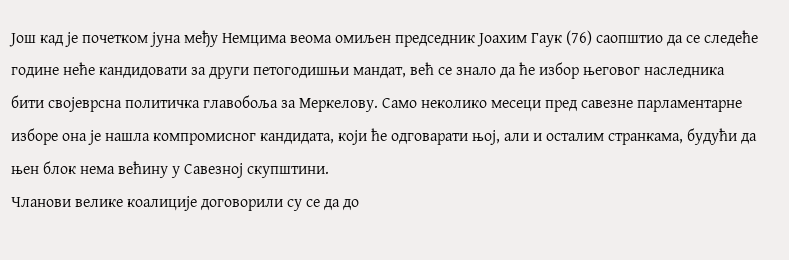Још кад је почетком јуна међу Немцима веома омиљен председник Јоахим Гаук (76) саопштио да се следеће године неће кандидовати за други петогодишњи мандат, већ се знало да ће избор његовог наследника бити својеврсна политичка главобоља за Меркелову. Само неколико месеци пред савезне парламентарне изборе она је нашла компромисног кандидата, који ће одговарати њој, али и осталим странкама, будући да њен блок нема већину у Савезној скупштини.
Чланови велике коалиције договорили су се да до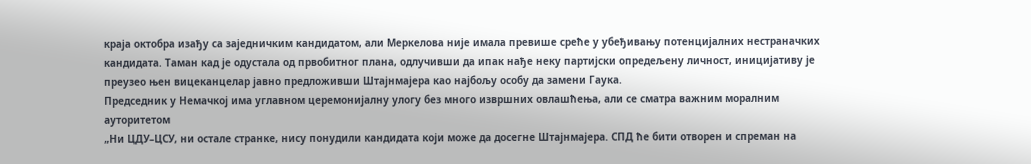краја октобра изађу са заједничким кандидатом, али Меркелова није имала превише среће у убеђивању потенцијалних нестраначких кандидата. Таман кад је одустала од првобитног плана, одлучивши да ипак нађе неку партијски опредељену личност, иницијативу је преузео њен вицеканцелар јавно предложивши Штајнмајера као најбољу особу да замени Гаука.
Председник у Немачкој има углавном церемонијалну улогу без много извршних овлашћења, али се сматра важним моралним ауторитетом
„Ни ЦДУ–ЦСУ, ни остале странке, нису понудили кандидата који може да досегне Штајнмајера. СПД ће бити отворен и спреман на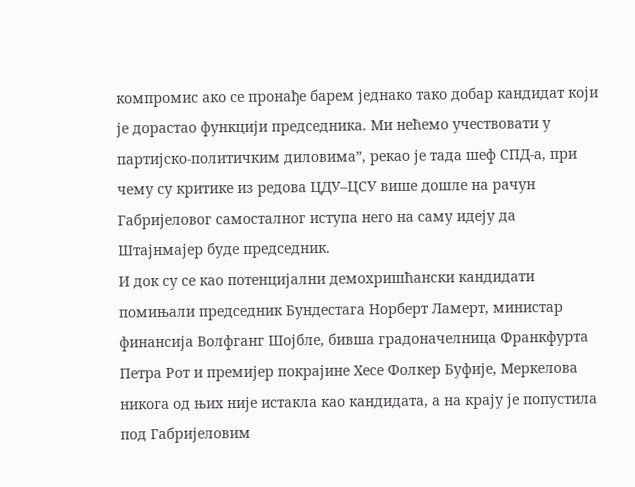компромис ако се пронађе барем једнако тако добар кандидат који је дорастао функцији председника. Ми нећемо учествовати у партијско-политичким диловима”, рекао је тада шеф СПД-а, при чему су критике из редова ЦДУ–ЦСУ више дошле на рачун Габријеловог самосталног иступа него на саму идеју да Штајнмајер буде председник.
И док су се као потенцијални демохришћански кандидати помињали председник Бундестага Норберт Ламерт, министар финансија Волфганг Шојбле, бивша градоначелница Франкфурта Петра Рот и премијер покрајине Хесе Фолкер Буфије, Меркелова никога од њих није истакла као кандидата, а на крају је попустила под Габријеловим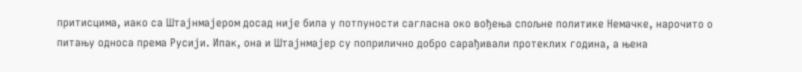притисцима, иако са Штајнмајером досад није била у потпуности сагласна око вођења спољне политике Немачке, нарочито о питању односа према Русији. Ипак, она и Штајнмајер су поприлично добро сарађивали протеклих година, а њена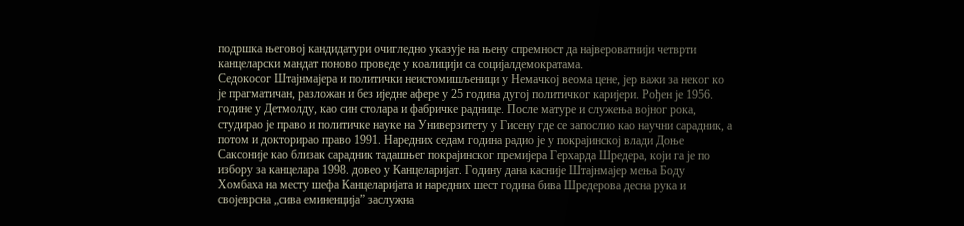подршка његовој кандидатури очигледно указује на њену спремност да највероватнији четврти канцеларски мандат поново проведе у коалицији са социјалдемократама.
Седокосог Штајнмајера и политички неистомишљеници у Немачкој веома цене, јер важи за неког ко је прагматичан, разложан и без иједне афере у 25 година дугој политичког каријери. Рођен је 1956. године у Детмолду, као син столара и фабричке раднице. После матуре и служења војног рока, студирао је право и политичке науке на Универзитету у Гисену где се запослио као научни сарадник, а потом и докторирао право 1991. Наредних седам година радио је у покрајинској влади Доње Саксоније као близак сарадник тадашњег покрајинског премијера Герхарда Шредера, који га је по избору за канцелара 1998. довео у Канцеларијат. Годину дана касније Штајнмајер мења Боду Хомбаха на месту шефа Канцеларијата и наредних шест година бива Шредерова десна рука и својеврсна „сива еминенција” заслужна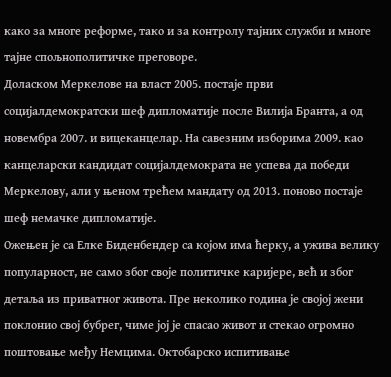како за многе реформе, тако и за контролу тајних служби и многе тајне спољнополитичке преговоре.
Доласком Меркелове на власт 2005. постаје први социјалдемократски шеф дипломатије после Вилија Бранта, а од новембра 2007. и вицеканцелар. На савезним изборима 2009. као канцеларски кандидат социјалдемократа не успева да победи Меркелову, али у њеном трећем мандату од 2013. поново постаје шеф немачке дипломатије.
Ожењен је са Елке Биденбендер са којом има ћерку, а ужива велику популарност, не само због своје политичке каријере, већ и због детаља из приватног живота. Пре неколико година је својој жени поклонио свој бубрег, чиме јој је спасао живот и стекао огромно поштовање међу Немцима. Октобарско испитивање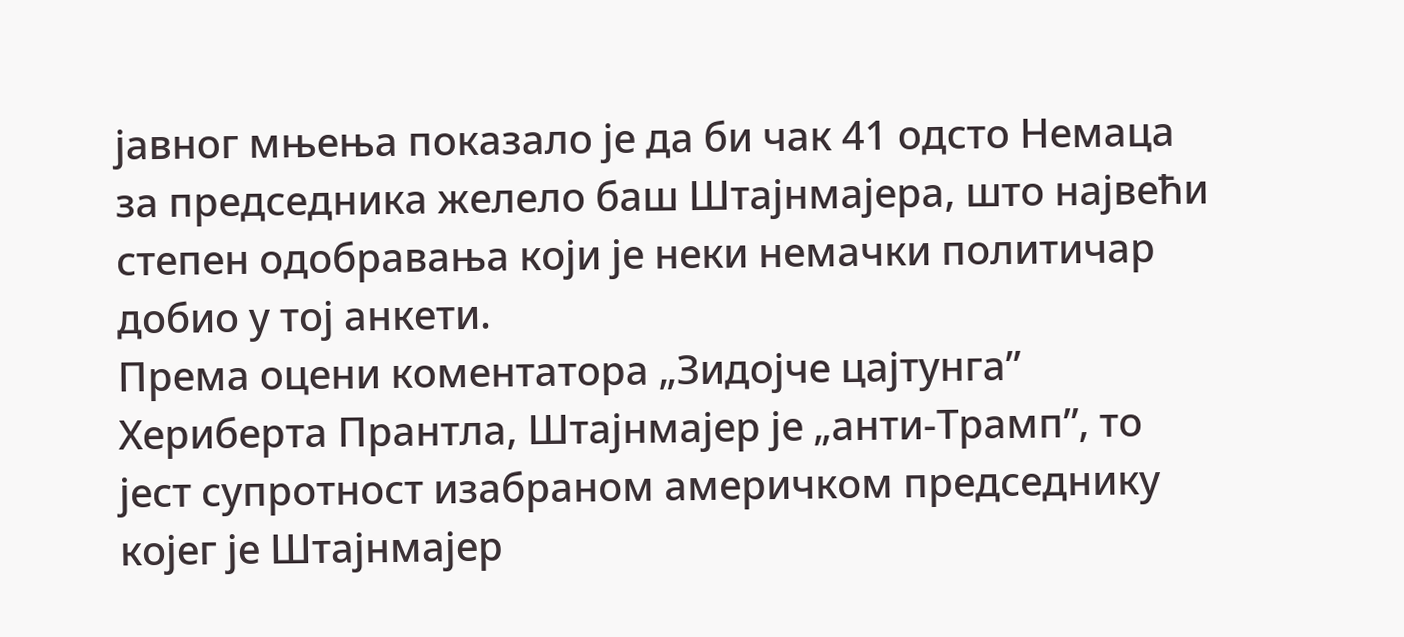јавног мњења показало је да би чак 41 одсто Немаца за председника желело баш Штајнмајера, што највећи степен одобравања који је неки немачки политичар добио у тој анкети.
Према оцени коментатора „Зидојче цајтунга” Хериберта Прантла, Штајнмајер је „анти-Трамп”, то јест супротност изабраном америчком председнику којег је Штајнмајер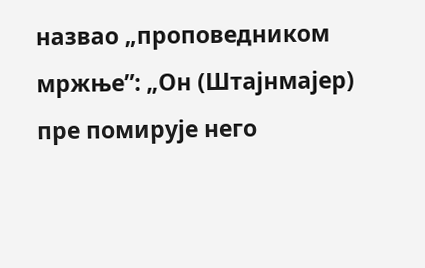назвао „проповедником мржње”: „Он (Штајнмајер) пре помирује него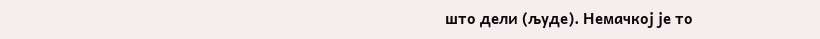што дели (људе). Немачкој је то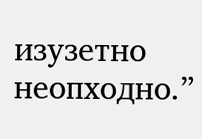изузетно неопходно.”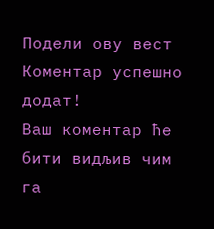Подели ову вест
Комeнтар успeшно додат!
Ваш комeнтар ћe бити видљив чим га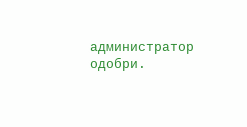администратор одобри.